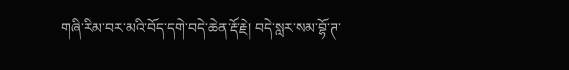གཞི་རིམ་བར་མའི་བོད་དགེ་བདེ་ཆེན་རྡོ་རྗེ། བདེ་སླར་སམ་བྷོ་ཊ་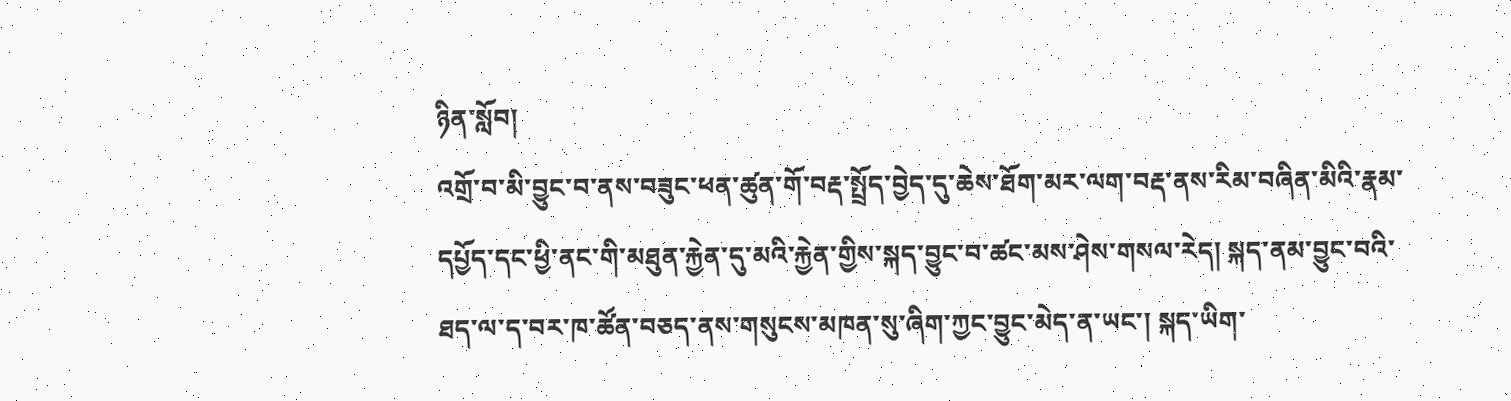ཉིན་སློབ།
འགྲོ་བ་མི་བྱུང་བ་ནས་བཟུང་ཕན་ཚུན་གོ་བརྡ་སྤྲོད་བྱེད་དུ་ཆེས་ཐོག་མར་ལག་བརྡ་ནས་རིམ་བཞིན་མིའི་རྣམ་དཔྱོད་དང་ཕྱི་ནང་གི་མཐུན་རྐྱེན་དུ་མའི་རྐྱེན་གྱིས་སྐད་བྱུང་བ་ཚང་མས་ཤེས་གསལ་རེད། སྐད་ནམ་བྱུང་བའི་ཐད་ལ་ད་བར་ཁ་ཚོན་བཅད་ནས་གསུངས་མཁན་སུ་ཞིག་ཀྱང་བྱུང་མེད་ན་ཡང་། སྐད་ཡིག་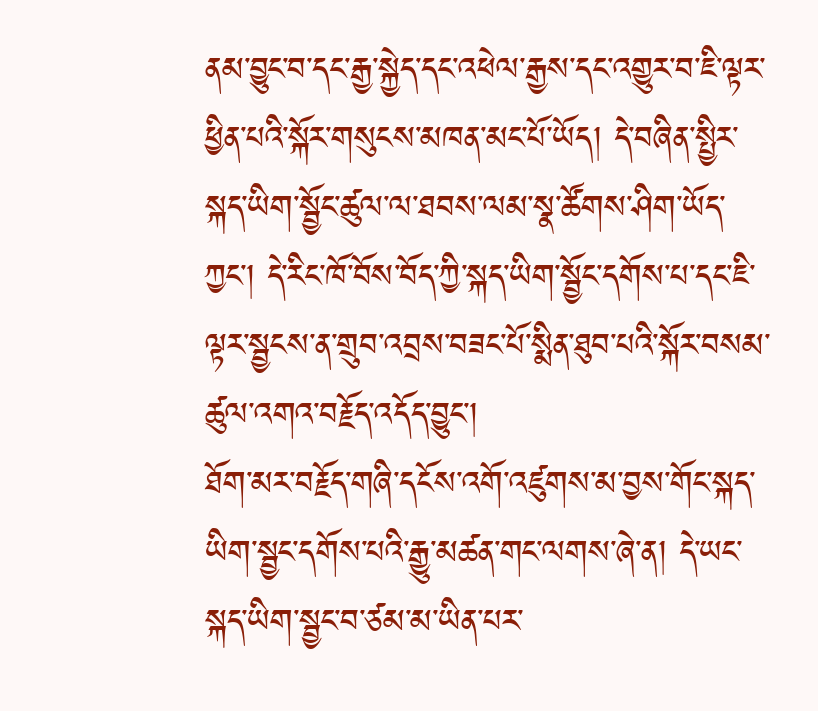ནམ་བྱུང་བ་དང་རྒྱ་སྐྱེད་དང་འཕེལ་རྒྱས་དང་འགྱུར་བ་ཇི་ལྟར་ཕྱིན་པའི་སྐོར་གསུངས་མཁན་མང་པོ་ཡོད། དེ་བཞིན་སྤྱིར་སྐད་ཡིག་སྦྱོང་ཚུལ་ལ་ཐབས་ལམ་སྣ་ཚོགས་ཤིག་ཡོད་ཀྱང་། དེ་རིང་ཁོ་བོས་བོད་ཀྱི་སྐད་ཡིག་སྦྱོང་དགོས་པ་དང་ཇི་ལྟར་སྦྱངས་ན་གྲུབ་འབྲས་བཟང་པོ་སྨིན་ཐུབ་པའི་སྐོར་བསམ་ཚུལ་འགའ་བརྗོད་འདོད་བྱུང་།
ཐོག་མར་བརྗོད་གཞི་དངོས་འགོ་འཛུགས་མ་བྱས་གོང་སྐད་ཡིག་སྦྱང་དགོས་པའི་རྒྱུ་མཚན་གང་ལགས་ཞེ་ན། དེ་ཡང་སྐད་ཡིག་སྦྱང་བ་ཙམ་མ་ཡིན་པར་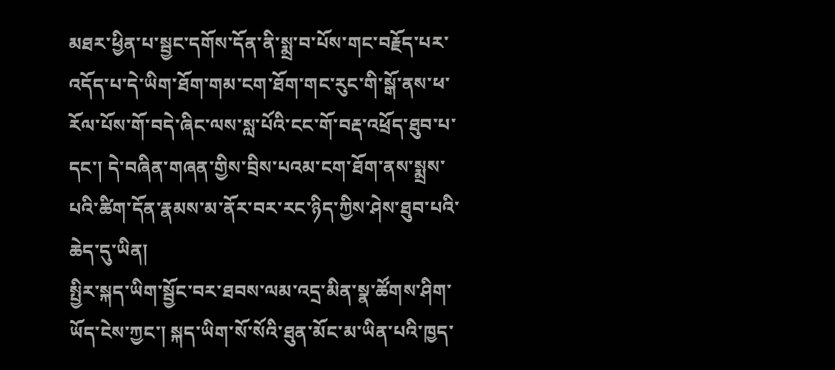མཐར་ཕྱིན་པ་སྦྱང་དགོས་དོན་ནི་སྨྲ་བ་པོས་གང་བརྗོད་པར་འདོད་པ་དེ་ཡིག་ཐོག་གམ་ངག་ཐོག་གང་རུང་གི་སྒོ་ནས་ཕ་རོལ་པོས་གོ་བདེ་ཞིང་ལས་སླ་པོའི་ངང་གོ་བརྡ་འཕྲོད་ཐུབ་པ་དང་། དེ་བཞིན་གཞན་གྱིས་བྲིས་པའམ་ངག་ཐོག་ནས་སྨྲས་པའི་ཚིག་དོན་རྣམས་མ་ནོར་བར་རང་ཉིད་ཀྱིས་ཤེས་ཐུབ་པའི་ཆེད་དུ་ཡིན།
སྤྱིར་སྐད་ཡིག་སྦྱོང་བར་ཐབས་ལམ་འདྲ་མིན་སྣ་ཚོགས་ཤིག་ཡོད་ངེས་ཀྱང་། སྐད་ཡིག་སོ་སོའི་ཐུན་མོང་མ་ཡིན་པའི་ཁྱད་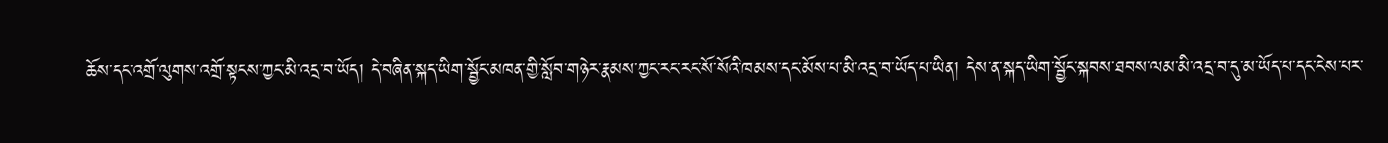ཆོས་དང་འགྲོ་ལུགས་འགྲོ་སྟངས་ཀྱང་མི་འདྲ་བ་ཡོད། དེ་བཞིན་སྐད་ཡིག་སྦྱོང་མཁན་གྱི་སློབ་གཉེར་རྣམས་ཀྱང་རང་རང་སོ་སོའི་ཁམས་དང་མོས་པ་མི་འདྲ་བ་ཡོད་པ་ཡིན། དེས་ན་སྐད་ཡིག་སྦྱོང་སྐབས་ཐབས་ལམ་མི་འདྲ་བ་དུ་མ་ཡོད་པ་དང་ངེས་པར་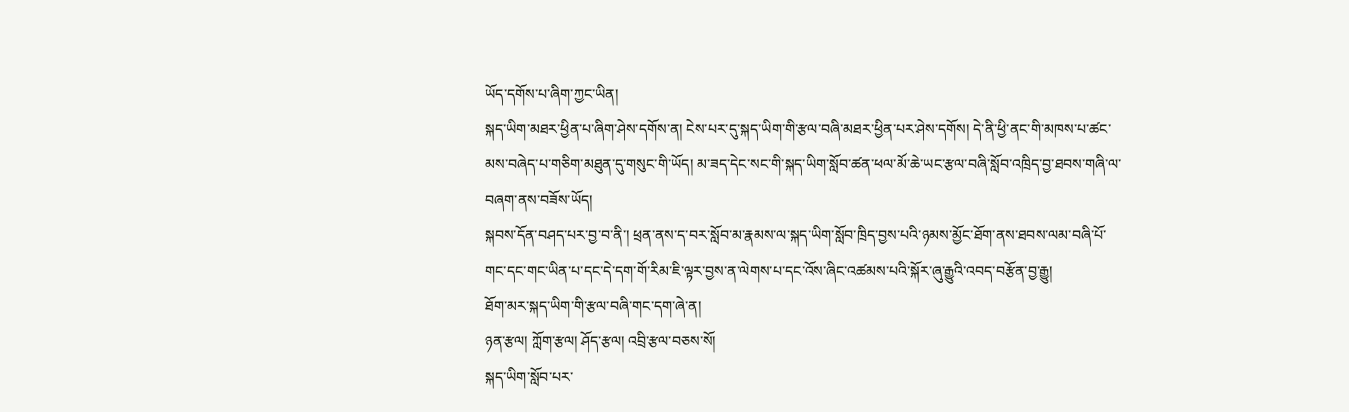ཡོད་དགོས་པ་ཞིག་ཀྱང་ཡིན།
སྐད་ཡིག་མཐར་ཕྱིན་པ་ཞིག་ཤེས་དགོས་ན། ངེས་པར་དུ་སྐད་ཡིག་གི་རྩལ་བཞི་མཐར་ཕྱིན་པར་ཤེས་དགོས། དེ་ནི་ཕྱི་ནང་གི་མཁས་པ་ཚང་མས་བཞེད་པ་གཅིག་མཐུན་དུ་གསུང་གི་ཡོད། མ་ཟད་དེང་སང་གི་སྐད་ཡིག་སློབ་ཚན་ཕལ་མོ་ཆེ་ཡང་རྩལ་བཞི་སློབ་འཁྲིད་བྱ་ཐབས་གཞི་ལ་བཞག་ནས་བཟོས་ཡོད།
སྐབས་དོན་བཤད་པར་བྱ་བ་ནི་། ཕྲན་ནས་ད་བར་སློབ་མ་རྣམས་ལ་སྐད་ཡིག་སློབ་ཁྲིད་བྱས་པའི་ཉམས་མྱོང་ཐོག་ནས་ཐབས་ལམ་བཞི་པོ་གང་དང་གང་ཡིན་པ་དང་དེ་དག་གོ་རིམ་ཇི་ལྟར་བྱས་ན་ལེགས་པ་དང་འོས་ཞིང་འཚམས་པའི་སྐོར་ཞུ་རྒྱུའི་འབད་བརྩོན་བྱ་རྒྱུ།
ཐོག་མར་སྐད་ཡིག་གི་རྩལ་བཞི་གང་དག་ཞེ་ན།
ཉན་རྩལ། ཀློག་རྩལ། ཤོད་རྩལ། འབྲི་རྩལ་བཅས་སོ།
སྐད་ཡིག་སློབ་པར་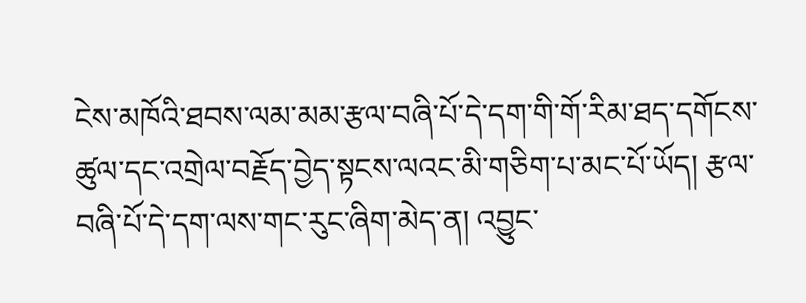ངེས་མཁོའི་ཐབས་ལམ་མམ་རྩལ་བཞི་པོ་དེ་དག་གི་གོ་རིམ་ཐད་དགོངས་ཚུལ་དང་འགྲེལ་བརྗོད་བྱེད་སྟངས་ལའང་མི་གཅིག་པ་མང་པོ་ཡོད། རྩལ་བཞི་པོ་དེ་དག་ལས་གང་རུང་ཞིག་མེད་ན། འབྱུང་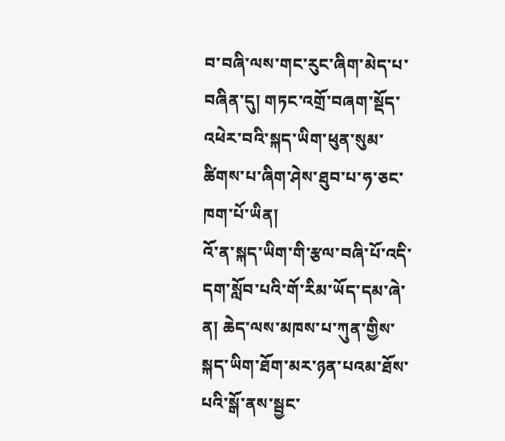བ་བཞི་ལས་གང་རུང་ཞིག་མེད་པ་བཞིན་དུ། གཏང་འགྲོ་བཞག་སྡོད་འཕེར་བའི་སྐད་ཡིག་ཕུན་སུམ་ཚིགས་པ་ཞིག་ཤེས་ཐུབ་པ་ཧ་ཅང་ཁག་པོ་ཡིན།
འོ་ན་སྐད་ཡིག་གི་རྩལ་བཞི་པོ་འདི་དག་སློབ་པའི་གོ་རིམ་ཡོད་དམ་ཞེ་ན། ཆེད་ལས་མཁས་པ་ཀུན་གྱིས་སྐད་ཡིག་ཐོག་མར་ཉན་པའམ་ཐོས་པའི་སྒོ་ནས་སྦྱང་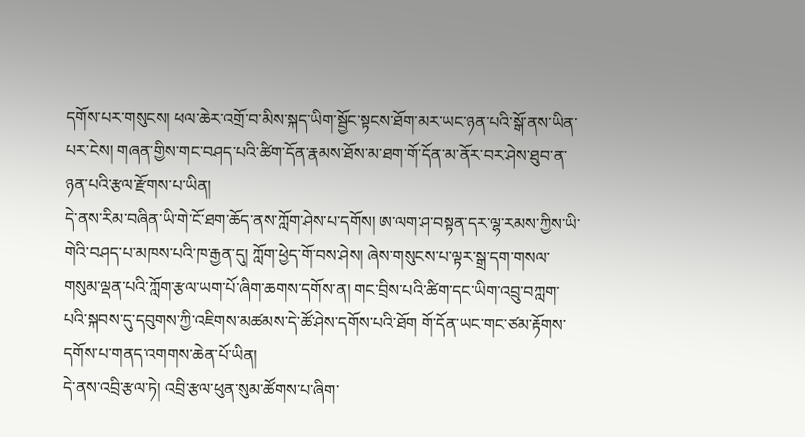དགོས་པར་གསུངས། ཕལ་ཆེར་འགྲོ་བ་མིས་སྐད་ཡིག་སྦྱོང་སྟངས་ཐོག་མར་ཡང་ཉན་པའི་སྒོ་ནས་ཡིན་པར་ངེས། གཞན་གྱིས་གང་བཤད་པའི་ཚིག་དོན་རྣམས་ཐོས་མ་ཐག་གོ་དོན་མ་ནོར་བར་ཤེས་ཐུབ་ན་ཉན་པའི་རྩལ་རྫོགས་པ་ཡིན།
དེ་ནས་རིམ་བཞིན་ཡི་གེ་ངོ་ཐག་ཆོད་ནས་ཀློག་ཤེས་པ་དགོས། ཨ་ལག་ཤ་བསྟན་དར་ལྷ་རམས་ཀྱིས་ཡི་གེའི་བཤད་པ་མཁས་པའི་ཁ་རྒྱན་དུ། ཀློག་ཕྱེད་གོ་བས་ཤེས། ཞེས་གསུངས་པ་ལྟར་སྒྲ་དག་གསལ་གསུམ་ལྡན་པའི་ཀློག་རྩལ་ཡག་པོ་ཞིག་ཆགས་དགོས་ན། གང་བྲིས་པའི་ཚིག་དང་ཡིག་འབྲུ་བཀླག་པའི་སྐབས་དུ་དབུགས་ཀྱི་འཇིགས་མཚམས་དེ་ཚོ་ཤེས་དགོས་པའི་ཐོག གོ་དོན་ཡང་གང་ཙམ་རྟོགས་དགོས་པ་གནད་འགགས་ཆེན་པོ་ཡིན།
དེ་ནས་འབྲི་རྩལ་ཏེ། འབྲི་རྩལ་ཕུན་སུམ་ཚོགས་པ་ཞིག་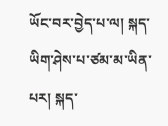ཡོང་བར་བྱེད་པ་ལ། སྐད་ཡིག་ཤེས་པ་ཙམ་མ་ཡིན་པར། སྐད་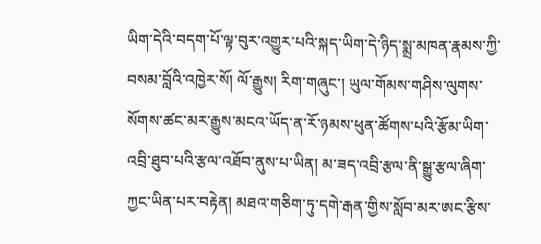ཡིག་དེའི་བདག་པོ་ལྟ་བུར་འགྱུར་པའི་སྐད་ཡིག་དེ་ཉིད་སྨྲ་མཁན་རྣམས་ཀྱི་བསམ་བློའི་འཁྱེར་སོ། ལོ་རྒྱུས། རིག་གཞུང་། ཡུལ་གོམས་གཤིས་ལུགས་སོགས་ཚང་མར་རྒྱུས་མངའ་ཡོད་ན་རོ་ཉམས་ཕུན་ཚོགས་པའི་རྩོམ་ཡིག་འབྲི་ཐུབ་པའི་རྩལ་འཐོབ་ནུས་པ་ཡིན། མ་ཟད་འབྲི་རྩལ་ནི་སྒྱུ་རྩལ་ཞིག་ཀྱང་ཡིན་པར་བརྟེན། མཐའ་གཅིག་ཏུ་དགེ་རྒན་གྱིས་སློབ་མར་ཨང་རྩིས་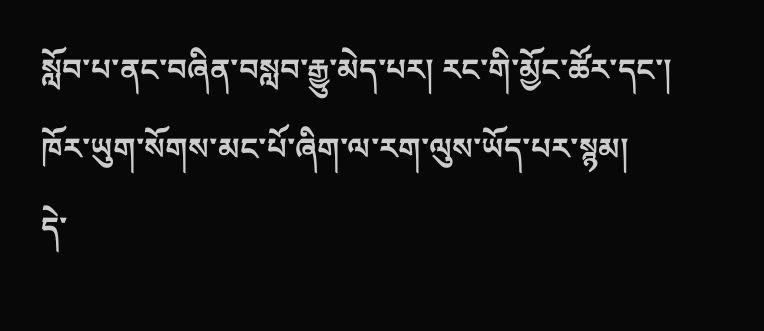སློབ་པ་ནང་བཞིན་བསླབ་རྒྱུ་མེད་པར། རང་གི་མྱོང་ཚོར་དང་། ཁོར་ཡུག་སོགས་མང་པོ་ཞིག་ལ་རག་ལུས་ཡོད་པར་སྙམ།
དེ་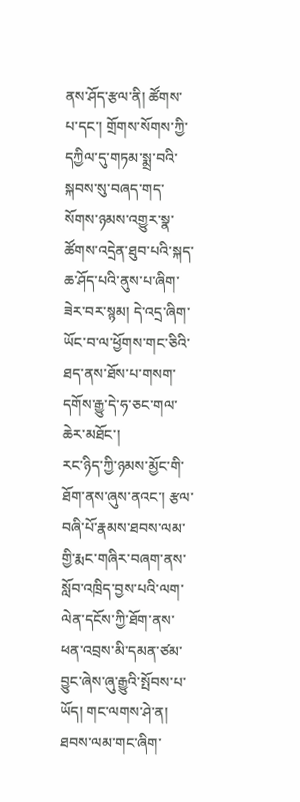ནས་ཤོད་རྩལ་ནི། ཚོགས་པ་དང་། གྲོགས་སོགས་ཀྱི་དཀྱིལ་དུ་གཏམ་སྨྲ་བའི་སྐབས་སུ་བཞད་གད་སོགས་ཉམས་འགྱུར་སྣ་ཚོགས་འདྲེན་ཐུབ་པའི་སྐད་ཆ་ཤོད་པའི་ནུས་པ་ཞིག་ཟེར་བར་སྙམ། དེ་འདྲ་ཞིག་ཡོང་བ་ལ་ཕྱོགས་གང་ཅིའི་ཐད་ནས་ཐོས་པ་གསག་དགོས་རྒྱུ་དེ་ཧ་ཅང་གལ་ཆེར་མཐོང་།
རང་ཉིད་ཀྱི་ཉམས་མྱོང་གི་ཐོག་ནས་ཞུས་ནའང་། རྩལ་བཞི་པོ་རྣམས་ཐབས་ལམ་གྱི་རྨང་གཞིར་བཞག་ནས་སློབ་འཁྲིད་བྱས་པའི་ལག་ལེན་དངོས་ཀྱི་ཐོག་ནས་ཕན་འབྲས་མི་དམན་ཙམ་བྱུང་ཞེས་ཞུ་རྒྱུའི་སྤོབས་པ་ཡོད། གང་ལགས་ཤེ་ན། ཐབས་ལམ་གང་ཞིག་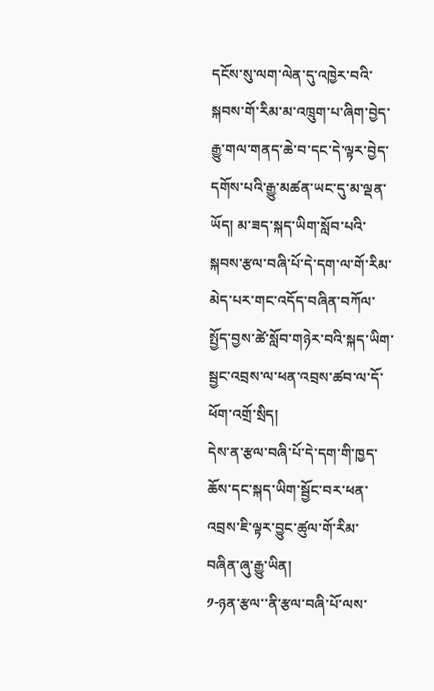དངོས་སུ་ལག་ལེན་དུ་འཁྱེར་བའི་སྐབས་གོ་རིམ་མ་འཁྲུག་པ་ཞིག་བྱེད་རྒྱུ་གལ་གནད་ཆེ་བ་དང་དེ་ལྟར་བྱེད་དགོས་པའི་རྒྱུ་མཚན་ཡང་དུ་མ་ལྡན་ཡོད། མ་ཟད་སྐད་ཡིག་སློབ་པའི་སྐབས་རྩལ་བཞི་པོ་དེ་དག་ལ་གོ་རིམ་མེད་པར་གང་འདོད་བཞིན་བཀོལ་སྤྱོད་བྱས་ཚེ་སློབ་གཉེར་བའི་སྐད་ཡིག་སྦྱང་འབྲས་ལ་ཕན་འབྲས་ཚབ་ལ་དོ་ཕོག་འགྲོ་སྲིད།
དེས་ན་རྩལ་བཞི་པོ་དེ་དག་གི་ཁྱད་ཆོས་དང་སྐད་ཡིག་སྦྱོང་བར་ཕན་འབྲས་ཇི་ལྟར་བྱུང་ཚུལ་གོ་རིམ་བཞིན་ཞུ་རྒྱུ་ཡིན།
༡-ཉན་རྩལ་་ནི་རྩལ་བཞི་པོ་ལས་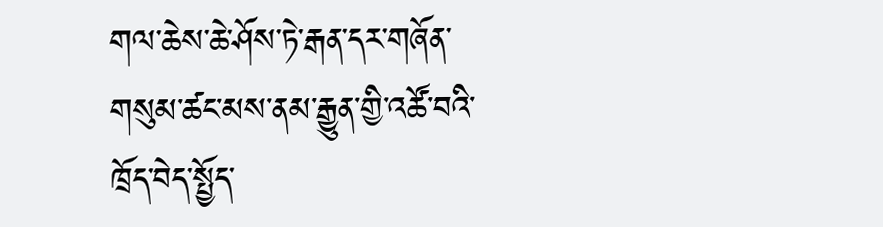གལ་ཆེས་ཆེ་ཤོས་ཏེ་རྒན་དར་གཞོན་གསུམ་ཚང་མས་ནམ་རྒྱུན་གྱི་འཚོ་བའི་ཁྲོད་བེད་སྤྱོད་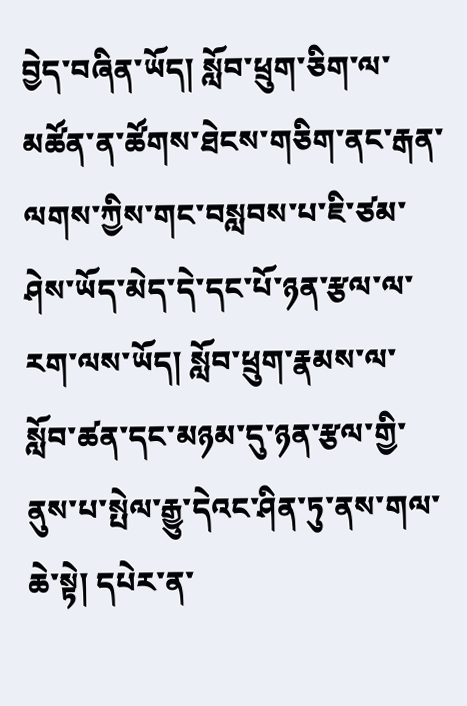བྱེད་བཞིན་ཡོད། སློབ་ཕྲུག་ཅིག་ལ་མཚོན་ན་ཚོགས་ཐེངས་གཅིག་ནང་རྒན་ལགས་ཀྱིས་གང་བསླབས་པ་ཇི་ཙམ་ཤེས་ཡོད་མེད་དེ་དང་པོ་ཉན་རྩལ་ལ་རག་ལས་ཡོད། སློབ་ཕྲུག་རྣམས་ལ་སློབ་ཚན་དང་མཉམ་དུ་ཉན་རྩལ་གྱི་ནུས་པ་སྤེལ་རྒྱུ་དེའང་ཤིན་ཏུ་ནས་གལ་ཆེ་སྟེ། དཔེར་ན་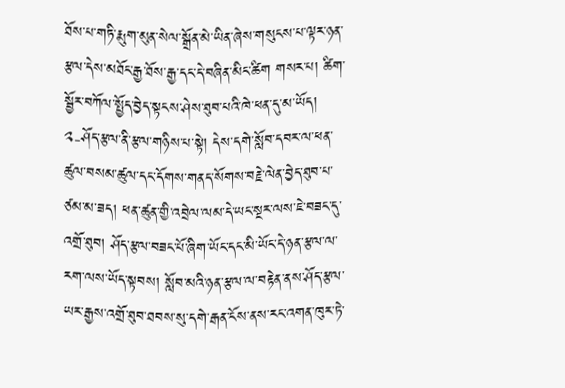ཐོས་པ་གཏི་རྨུག་མུན་སེལ་སྒྲོན་མེ་ཡིན་ཞེས་གསུངས་པ་ལྟར་ཉན་རྩལ་དེས་མཐོང་རྒྱ་ཐོས་རྒྱ་དང་དེ་བཞིན་མིང་ཚིག གསར་པ། ཚིག་སྦྱོར་བཀོལ་སྤྱོད་བྱེད་སྟངས་ཤེས་ཐུབ་པའི་ཁེ་ཕན་དུ་མ་ཡོད།
༢-ཤོད་རྩལ་ནི་རྩལ་གཉིས་པ་སྟེ། དེས་དགེ་སློབ་དབར་ལ་ཕན་ཚུལ་བསམ་ཚུལ་དང་དོགས་གནད་སོགས་བརྗེ་ལེན་བྱེད་ཐུབ་པ་ཙམ་མ་ཟད། ཕན་ཚུན་གྱི་འབྲེལ་ལམ་དེ་ཡང་སྔར་ལས་ཇེ་བཟང་དུ་འགྲོ་ཐུབ། ཤོད་རྩལ་བཟང་པོ་ཞིག་ཡོང་དང་མི་ཡོང་དེ་ཉན་རྩལ་ལ་རག་ལས་ཡོད་སྟབས། སློབ་མའི་ཉན་རྩལ་ལ་བརྟེན་ནས་ཤོད་རྩལ་ཡར་རྒྱས་འགྲོ་ཐུབ་ཐབས་སུ་དགེ་རྒན་ངོས་ནས་རང་འགན་ཁུར་ཏེ་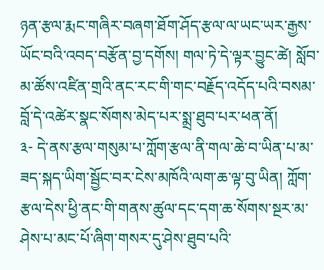ཉན་རྩལ་རྨང་གཞིར་བཞག་ཐོག་ཤོད་རྩལ་ལ་ཡང་ཡར་རྒྱས་ཡོང་བའི་འབད་བརྩོན་བྱ་དགོས། གལ་ཏེ་དེ་ལྟར་བྱུང་ཚེ། སློབ་མ་ཚོས་འཛིན་གྲའི་ནང་རང་གི་གང་བརྗོད་འདོད་པའི་བསམ་བློ་དེ་འཚེར་སྣང་སོགས་མེད་པར་སྨྲ་ཐུབ་པར་ཕན་ནོ།
༣- དེ་ནས་རྩལ་གསུམ་པ་ཀློག་རྩལ་ནི་གལ་ཆེ་བ་ཡིན་པ་མ་ཟད་སྐད་ཡིག་སྦྱོང་བར་ངེས་མཁོའི་ལག་ཆ་ལྟ་བུ་ཡིན། ཀློག་རྩལ་དེས་ཕྱི་ནང་གི་གནས་ཚུལ་དང་དག་ཆ་སོགས་སྔར་མ་ཤེས་པ་མང་པོ་ཞིག་གསར་དུ་ཤེས་ཐུབ་པའི་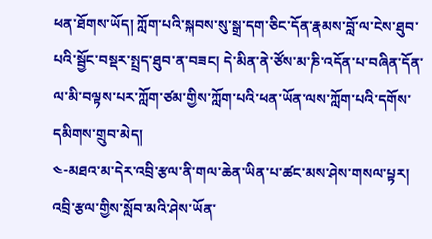ཕན་ཐོགས་ཡོད། ཀློག་པའི་སྐབས་སུ་སྒྲ་དག་ཅིང་དོན་རྣམས་བློ་ལ་ངེས་ཐུབ་པའི་སྦྱོང་བསྡར་སྤྲད་ཐུབ་ན་བཟང། དེ་མིན་ནེ་ཙོས་མ་ཎི་འདོན་པ་བཞིན་དོན་ལ་མི་བལྟས་པར་ཀློག་ཙམ་གྱིས་ཀློག་པའི་ཕན་ཡོན་ལས་ཀློག་པའི་དགོས་དམིགས་གྲུབ་མེད།
༤-མཐའ་མ་དེར་འབྲི་རྩལ་ནི་གལ་ཆེན་ཡིན་པ་ཚང་མས་ཤེས་གསལ་པྟར། འབྲི་རྩལ་གྱིས་སློབ་མའི་ཤེས་ཡོན་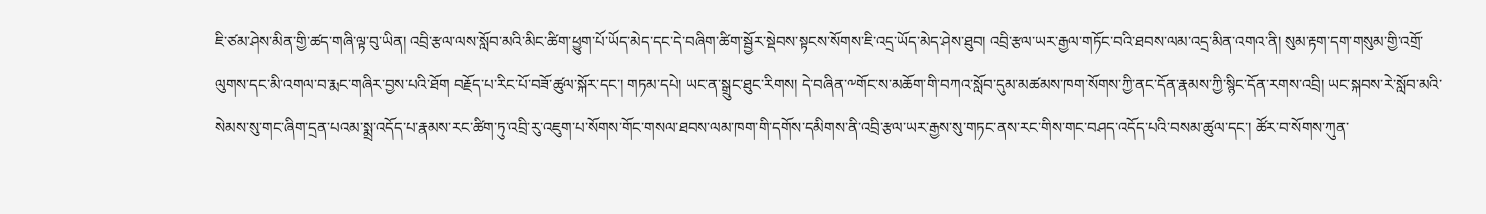ཇི་ཙམ་ཤེས་མིན་གྱི་ཚད་གཞི་ལྟ་བུ་ཡིན། འབྲི་རྩལ་ལས་སློབ་མའི་མིང་ཚིག་ཕྱུག་པོ་ཡོད་མེད་དང་དེ་བཞིག་ཚིག་སྦྱོར་སྡེབས་སྟངས་སོགས་ཇི་འདྲ་ཡོད་མེད་ཤེས་ཐུབ། འབྲི་རྩལ་ཡར་རྒྱལ་གཏོང་བའི་ཐབས་ལམ་འདྲ་མིན་འགའ་ནི། སུམ་རྟག་དག་གསུམ་གྱི་འགྲོ་ལུགས་དང་མི་འགལ་བ་རྨང་གཞིར་བྱས་པའི་ཐོག བརྗོད་པ་རིང་པོ་བཟོ་ཚུལ་སྐོར་དང་། གཏམ་དཔེ། ཡང་ན་སྒྲུང་ཐུང་རིགས། དེ་བཞིན་༸གོང་ས་མཆོག་གི་བཀའ་སློབ་དུམ་མཚམས་ཁག་སོགས་ཀྱི་ནང་དོན་རྣམས་ཀྱི་སྙིང་དོན་རགས་འབྲི། ཡང་སྐབས་རེ་སློབ་མའི་སེམས་སུ་གང་ཞིག་དྲན་པའམ་སྨྲ་འདོད་པ་རྣམས་རང་ཚིག་ཏུ་འབྲི་རུ་འཇུག་པ་སོགས་གོང་གསལ་ཐབས་ལམ་ཁག་གི་དགོས་དམིགས་ནི་འབྲི་རྩལ་ཡར་རྒྱས་སུ་གཏང་ནས་རང་གིས་གང་བཤད་འདོད་པའི་བསམ་ཚུལ་དང་། ཚོར་བ་སོགས་ཀུན་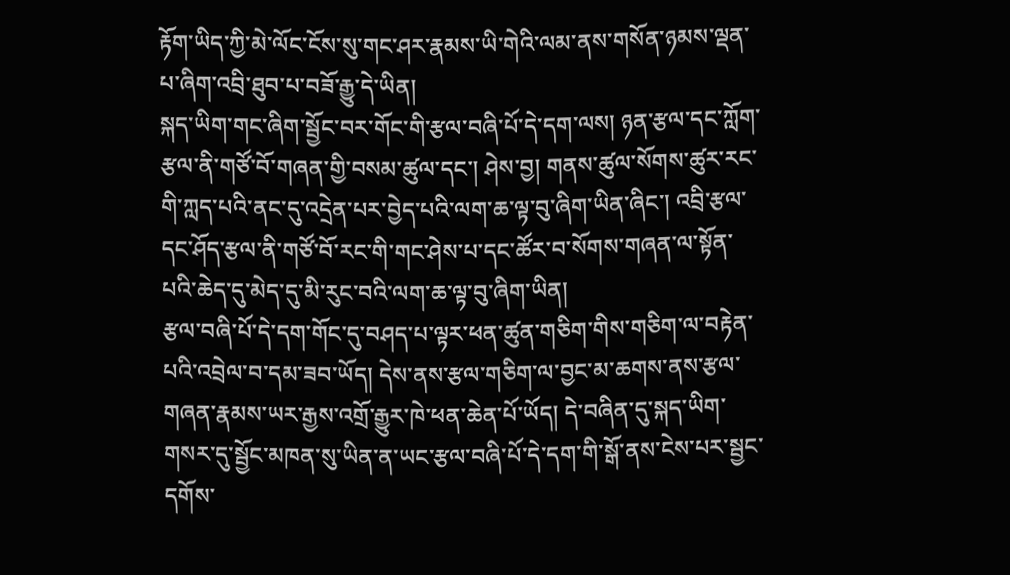རྟོག་ཡིད་ཀྱི་མེ་ལོང་ངོས་སུ་གང་ཤར་རྣམས་ཡི་གེའི་ལམ་ནས་གསོན་ཉམས་ལྡན་པ་ཞིག་འབྲི་ཐུབ་པ་བཟོ་རྒྱུ་དེ་ཡིན།
སྐད་ཡིག་གང་ཞིག་སྦྱོང་བར་གོང་གི་རྩལ་བཞི་པོ་དེ་དག་ལས། ཉན་རྩལ་དང་ཀློག་རྩལ་ནི་གཙོ་བོ་གཞན་གྱི་བསམ་ཚུལ་དང་། ཤེས་བྱ། གནས་ཚུལ་སོགས་ཚུར་རང་གི་ཀླད་པའི་ནང་དུ་འདྲེན་པར་བྱེད་པའི་ལག་ཆ་ལྟ་བུ་ཞིག་ཡིན་ཞིང་། འབྲི་རྩལ་དང་ཤོད་རྩལ་ནི་གཙོ་བོ་རང་གི་གང་ཤེས་པ་དང་ཚོར་བ་སོགས་གཞན་ལ་སྟོན་པའི་ཆེད་དུ་མེད་དུ་མི་རུང་བའི་ལག་ཆ་ལྟ་བུ་ཞིག་ཡིན།
རྩལ་བཞི་པོ་དེ་དག་གོང་དུ་བཤད་པ་ལྟར་ཕན་ཚུན་གཅིག་གིས་གཅིག་ལ་བརྟེན་པའི་འབྲེལ་བ་དམ་ཟབ་ཡོད། དེས་ནས་རྩལ་གཅིག་ལ་བྱང་མ་ཆགས་ནས་རྩལ་གཞན་རྣམས་ཡར་རྒྱས་འགྲོ་རྒྱུར་ཁེ་ཕན་ཆེན་པོ་ཡོད། དེ་བཞིན་དུ་སྐད་ཡིག་གསར་དུ་སྦྱོང་མཁན་སུ་ཡིན་ན་ཡང་རྩལ་བཞི་པོ་དེ་དག་གི་སྒོ་ནས་ངེས་པར་སྦྱང་དགོས་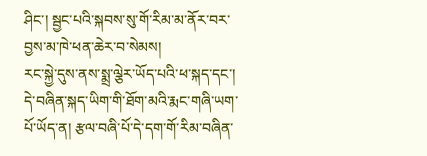ཤིང་། སྦྱང་པའི་སྐབས་སུ་གོ་རིམ་མ་ནོར་བར་བྱས་མ་ཁེ་ཕན་ཆེར་བ་སེམས།
རང་སྐྱེ་དུས་ནས་སྨྲ་ལྕེར་ཡོད་པའི་ཕ་སྐད་དང་། དེ་བཞིན་སྐད་ཡིག་གི་ཐོག་མའི་རྨང་གཞི་ཡག་པོ་ཡོད་ན། རྩལ་བཞི་པོ་དེ་དག་གོ་རིམ་བཞིན་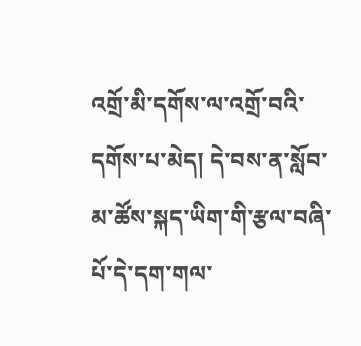འགྲོ་མི་དགོས་ལ་འགྲོ་བའི་དགོས་པ་མེད། དེ་བས་ན་སློབ་མ་ཚོས་སྐད་ཡིག་གི་རྩལ་བཞི་པོ་དེ་དག་གལ་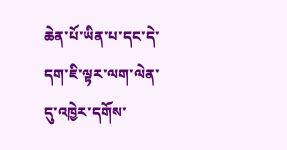ཆེན་པོ་ཡིན་པ་དང་དེ་དག་ཇི་ལྟར་ལག་ལེན་དུ་འཁྱེར་དགོས་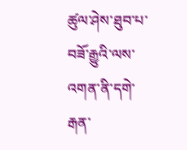ཚུལ་ཤེས་ཐུབ་པ་བཟོ་རྒྱུའི་ལས་འགན་ནི་དགེ་རྒན་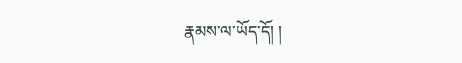རྣམས་ལ་ཡོད་དོ། །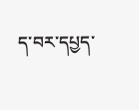ད་བར་དཔྱད་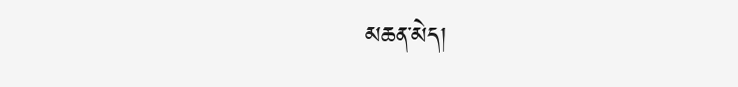མཆན་མེད།